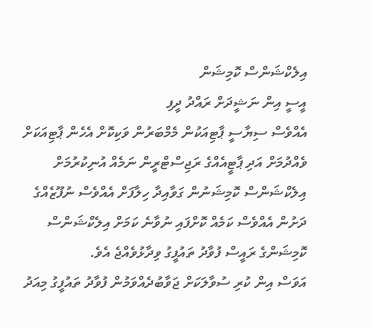އިލެކްޝަންސް ކޮމިޝަން
އީސީ އިން ނަޝީދަށް ރައްދު ދީފި
އެއްވެސް ސިޔާސީ ޕާޓިއަކުން މެމްބަރުން ވަކިކޮށް އެހެން ޕާޓިއަކަށް ވެއްދުމަށް އަދި ޕާޓީއެއްގެ ރަޖިސްޓްރީން ނަމެއް އުނިކުރުމަށް އިލެކްޝަންސް ކޮމިޝަނުން ގަވާއިދާ ހިލާފަށް އެއްވެސް ނުފޫޒެއްގެ ދަށުން އެއްވެސް ކަމެއް ކޮށްފައި ނުވާނެ ކަމަށް އިލެކްޝަންސް ކޮމިޝަންގެ ރައީސް ފުވާދު ތައުފީގު ވިދާޅުވެއްޖެ އެވެ.
އަވަސް އިން ކުރި ސުވާލަކަށް ޖަވާބުދެއްވަމުން ފުވާދު ތައުފީގު މިއަދު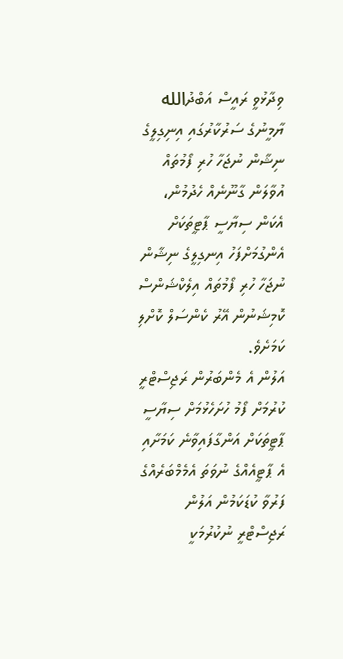ވިދާޅުވީ ރައީސް އަބްދުالله ޔާމީނުގެ ސަރުކާރުގައި އިނިގިލީގެ ނިޝާން ނުޖަހާ ހުރި ފޯމުތައް އުވާލަން ގާނޫނެއް ހެދުމުން، އެކަން ސިޔާސީ ޕާޓީތަކަށް އެންގުމަށްފަހު އިނގިލީގެ ނިޝާން ނުޖަހާ ހުރި ފޯމުތައް އިލެކްޝަންސް ކޮމިޝަނުން އޭރު ކެންސަލް ކޮށްލި ކަމަށެވެ.
އަލުން އެ މެންބަރުން ރަޖިސްޓްރީ ކުރުމަށް ފޯމު ހުށަހެޅުމަށް ސިޔާސީ ޕާޓީތަކަށް އަންގާފައިވާނެ ކަމަށާއި އެ ޕާޓީއެއްގެ ނުވަތަ އެމެމްބަރެއްގެ ފަރުވާ ކުޑަކަމުން އަލުން ރަޖިސްޓްރީ ނުކުރުމަކީ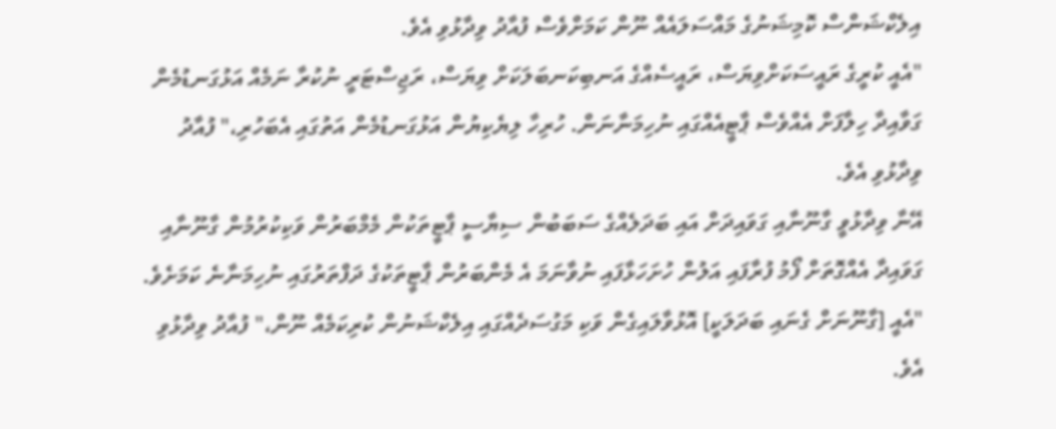އިލެކްޝަންސް ކޮމިޝަނުގެ މައްސަލައެއް ނޫން ކަމަށްވެސް ފުއާދު ވިދާޅުވި އެވެ.
"އެއީ ކުރީގެ ރައީސަކަށްވިޔަސް، ރައީސެއްގެ އަނބިކަނބަލަކަށް ވިޔަސް، ރަޖިސްޓަރީ ނުކުރާ ނަމެއް އަޅުގަނޑުމެން ގަވާއިދާ ހިލާފަށް އެއްވެސް ޕާޓީއެއްގައި ނުހިމަނާނަން. ހުރިހާ ލިޔެކިޔުން އަޅުގަނޑުމެން އަތުގައި އެބަހުރި،" ފުއާދު ވިދާޅުވި އެވެ.
އޭނާ ވިދާޅުވީ ގާނޫނާއި ގަވައިދަށް އައި ބަދަލެއްގެ ސަބަބުން ސިޔާސީ ޕާޓީތަކުން މެމްބަރުން ވަކިކުރުމުން ގާނޫނާއި ގަވައިދާ އެއްގޮތަށް ފޯމު ފުރާފައި އަލުން ހުށަހަޅާފައި ނުވާނަމަ އެ މެންބަރުން ޕާޓީތަކުގެ ދަފްތަރުގައި ނުހިމަނާނެ ކަމަށެވެ.
"އެއީ [ގާނޫނަށް ގެނައި ބަދަލަކީ] އޮޅުވާލައިގެން ވަކި މަގުސަދެއްގައި އިލެކްޝަނުން ކުރިކަމެއް ނޫން،" ފުއާދު ވިދާޅުވި އެވެ.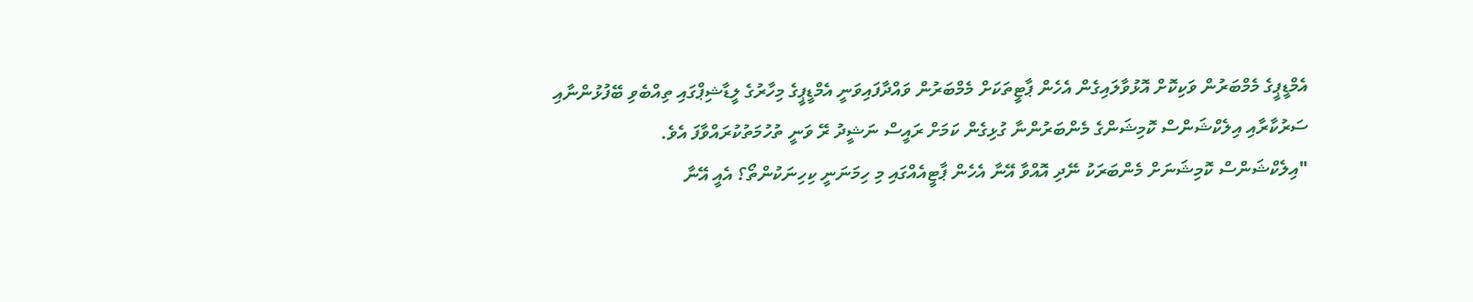އެމްޑީޕީގެ މެމްބަރުން ވަކިކޮށް އޮޅުވާލައިގެން އެހެން ޕާޓީތަކަށް މެމްބަރުން ވައްދާފައިވަނީ އެމްޑީޕީގެ މިހާރުގެ ލީޑާޝިޕްގައި ތިއްބެވި ބޭފުޅުންނާއި ސަރުކާރާއި އިލެކްޝަންސް ކޮމިޝަންގެ މެންބަރުންނާ ގުޅިގެން ކަމަށް ރައީސް ނަޝީދު ރޭ ވަނީ ތުހުމަތުކުރައްވާފަ އެވެ.
"އިލެކްޝަންސް ކޮމިޝަނަށް މެންބަރަކު ނޭދި އޮއްވާ އޭނާ އެހެން ޕާޓީއެއްގައި މި ހިމަނަނީ ކިހިނަކުންތޯ؟ އެއީ އޭނާ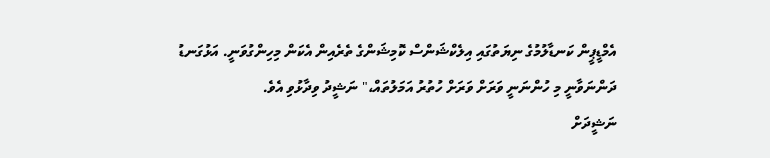އެމްޑީޕީން ކަނޑާލުމުގެ ނިޔަތުގައި އިލެކްޝަންސް ކޮމިޝަންގެ ތެރެއިން އެކަން މިހިންގުވަނީ. އަޅުގަނޑު ދަންނަވާނީ މި ހުންނަނީ ވަރަށް ވަރަށް ހުތުރު އަމަލުތައް،" ނަޝީދު ވިދާޅުވި އެވެ.
ނަޝީދަށް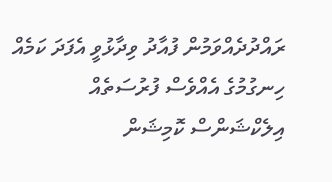ރައްދުދެއްވަމުން ފުއާދު ވިދާޅުވީ އެފަދަ ކަމެއް ހިނގުމުގެ އެއްވެސް ފުރުސަތެއް އިލެކްޝަންސް ކޮމިޝަން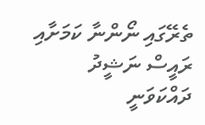ތެރޭގައި ނޯންނާ ކަމަށާއި ރައީސް ނަޝީދު ދައްކަވަނީ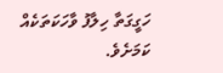ހަގީގަތާ ހިލާފު ވާހަކަތަކެއް ކަމަށެވެ.